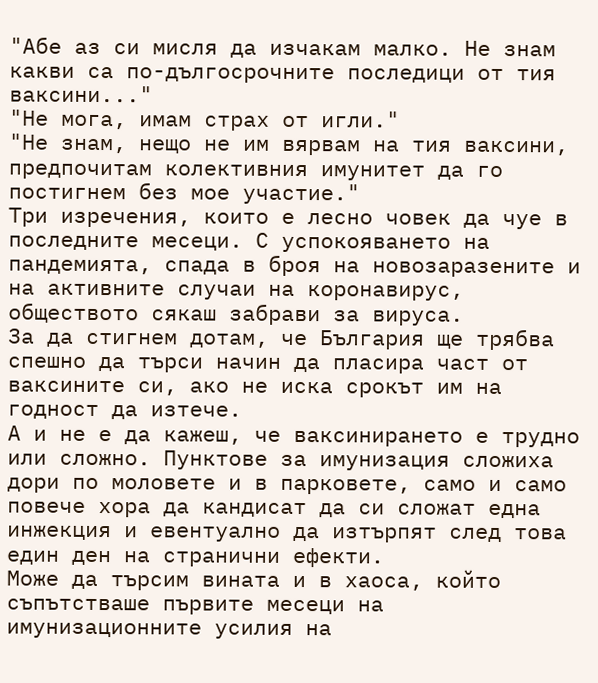"Абе аз си мисля да изчакам малко. Не знам какви са по-дългосрочните последици от тия ваксини..."
"Не мога, имам страх от игли."
"Не знам, нещо не им вярвам на тия ваксини, предпочитам колективния имунитет да го постигнем без мое участие."
Три изречения, които е лесно човек да чуе в последните месеци. С успокояването на пандемията, спада в броя на новозаразените и на активните случаи на коронавирус, обществото сякаш забрави за вируса.
За да стигнем дотам, че България ще трябва спешно да търси начин да пласира част от ваксините си, ако не иска срокът им на годност да изтече.
А и не е да кажеш, че ваксинирането е трудно или сложно. Пунктове за имунизация сложиха дори по моловете и в парковете, само и само повече хора да кандисат да си сложат една инжекция и евентуално да изтърпят след това един ден на странични ефекти.
Може да търсим вината и в хаоса, който съпътстваше първите месеци на имунизационните усилия на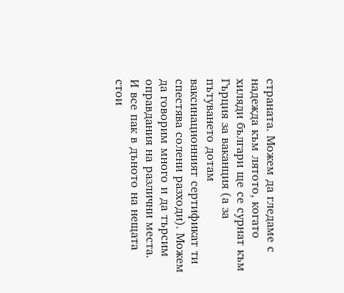страната. Можем да гледаме с надежда към лятото, когато хиляди българи ще се сурнат към Гърция за ваканция (а за пътуването дотам ваксинационният сертификат ти спестява солени разходи). Можем да говорим много и да търсим оправдания на различни места.
И все пак в дъното на нещата стои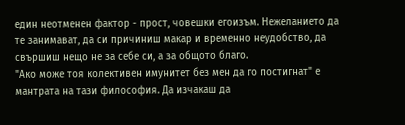един неотменен фактор - прост, човешки егоизъм. Нежеланието да те занимават, да си причиниш макар и временно неудобство, да свършиш нещо не за себе си, а за общото благо.
"Ако може тоя колективен имунитет без мен да го постигнат" е мантрата на тази философия. Да изчакаш да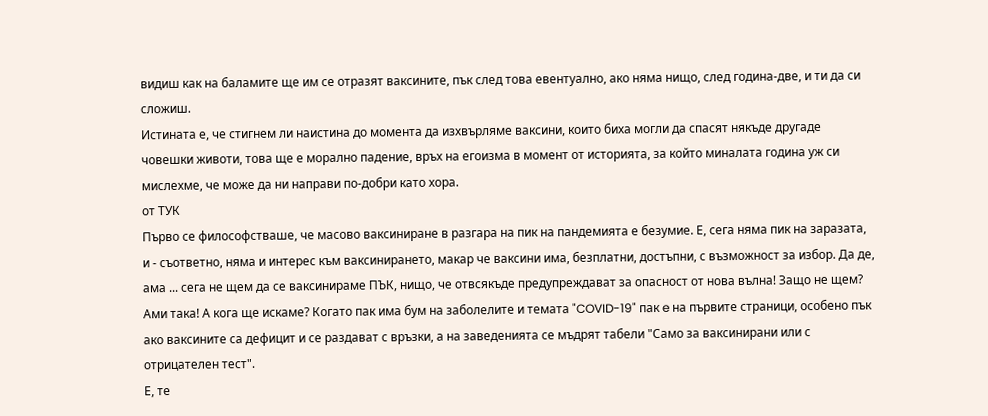видиш как на баламите ще им се отразят ваксините, пък след това евентуално, ако няма нищо, след година-две, и ти да си сложиш.
Истината е, че стигнем ли наистина до момента да изхвърляме ваксини, които биха могли да спасят някъде другаде човешки животи, това ще е морално падение, връх на егоизма в момент от историята, за който миналата година уж си мислехме, че може да ни направи по-добри като хора.
от ТУК
Първо се философстваше, че масово ваксиниране в разгара на пик на пандемията е безумие. Е, сега няма пик на заразата, и - съответно, няма и интерес към ваксинирането, макар че ваксини има, безплатни, достъпни, с възможност за избор. Да де, ама ... сега не щем да се ваксинираме ПЪК, нищо, че отвсякъде предупреждават за опасност от нова вълна! Защо не щем? Ами така! А кога ще искаме? Когато пак има бум на заболелите и темата "COVID-19" пак e на първите страници, особено пък ако ваксините са дефицит и се раздават с връзки, а на заведенията се мъдрят табели "Само за ваксинирани или с отрицателен тест".
Е, те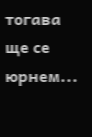тогава ще се юрнем...